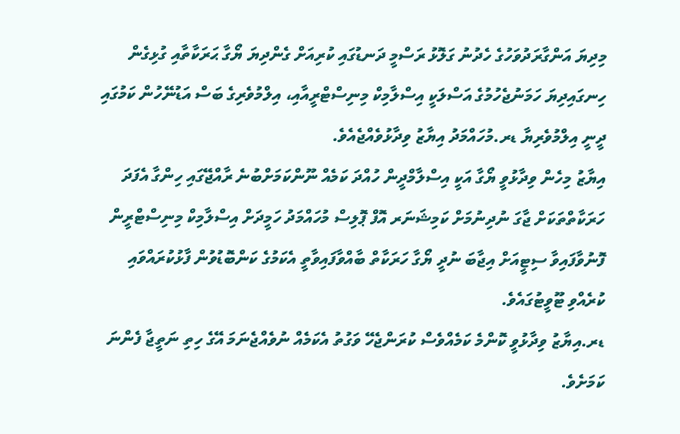މިދިޔަ އަންގާރަދުވަހުގެ ހެދުނު ގަލޮޅު ރަސްމީ ދަނޑުގައި ކުރިއަށް ގެންދިޔަ ޔޯގާ ޙަރަކާތާއި ގުޅިގެން ހިނގައިދިޔަ ހަމަނުޖެހުމުގެ އަސްލަކީ އިސްލާމިކް މިނިސްޓްރީއާއި، އިލްމުވެރިގެ ބަސް އަޑުނޭހުން ކަމުގައި ދީނީ އިލްމުވެރިޔާ ޑރ.މުހައްމަދު އިޔާޒު ވިދާޅުވެއްޖެއެވެ.
އިޔާޒު މިހެން ވިދާޅުވީ ޔޯގާ އަކީ އިސްލާމްދީން ހުއްދަ ކަމެއް ނޫންކަމަށްބުނެ ރާއްޖޭގައި ހިންގާ އެފަދަ ހަރަކާތްތަކަށް ޖާގަ ނުދިނުމަށް ކަމިޝަނަރ އޮފް ޕޮލިސް މުހައްމަދު ހަމީދަށް އިސްލާމިކް މިނިސްޓްރީން ފޮނުވާފައިވާ ސިޓީއަށް އިޖާބަ ނުދީ ޔޯގާ ހަރަކާތް ބާއްވާފައިވާތީ އެކަމުގެ ކަންބޮޑުވުން ފާޅުކުރައްވައި ކުރެއްވި ޓޫވީޓުގައެވެ.
ޑރ.އިޔާޒު ވިދާޅުވީ ކޮންމެ ކަމެއްވެސް ކުރަންޖެހޭ ވަގުތު އެކަމެއް ނުވެއްޖެނަމަ އޭގެ ހިތި ނަތީޖާ ފެންނަ ކަމަށެވެ.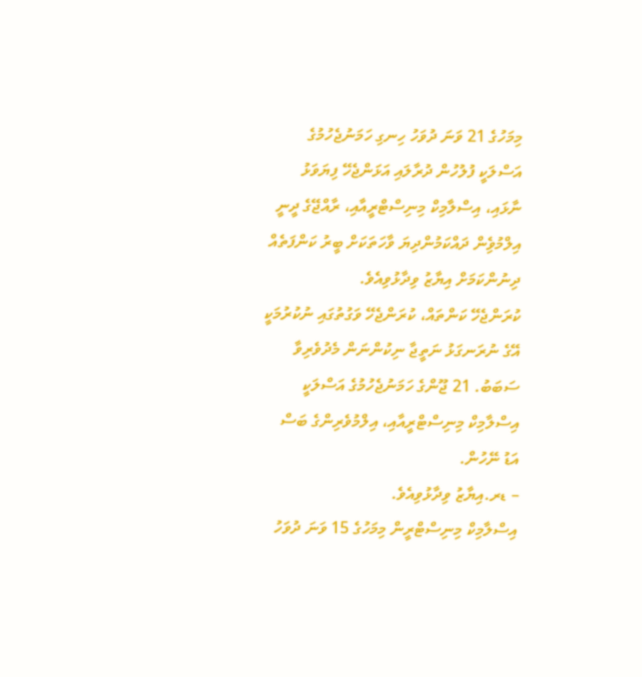މިމަހުގެ 21 ވަނަ ދުވަހު ހިނގި ހަމަނުޖެހުމުގެ އަސްލަކީ ފުލުހުން ދުރާލައި އަޅަންޖެހޭ ފިޔަވަޅު ނާޅައި، އިސްލާމިކް މިނިސްޓްރީއާއި، ރާއްޖޭގެ ދީނީ އިލްމުވެިން ދައްކަމުންދިޔަ ވާހަތަކަށް ބީރު ކަންފަތެއް ދިނުންކަމަށް އިޔާޒު ވިދާޅުވިއެވެ.
ކުރަންޖެހޭ ކަންތައް، ކުރަންޖެހޭ ވަގުތުގައި ނުކުރުމަކީ އޭގެ ނުރަނގަޅު ނަތީޖާ ނިކުންނަން މެދުވެރިވާ ސަބަބު. 21 ޖޫންގެ ހަމަނުޖެހުމުގެ އަސްލަކީ އިސްލާމިކް މިނިސްޓްރީއާއި، އިލްމުވެރިންގެ ބަސް އަޑު ނޭހުން.
– ޑރ.އިޔާޒު ވިދާޅުވިއެވެ.
އިސްލާމިކް މިނިސްޓްރީން މިމަހުގެ 15 ވަނަ ދުވަހު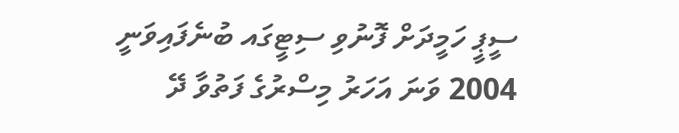ސީޕީ ހަމީދަށް ފޮނުވި ސިޓީގައ ބުނެފައިވަނީ 2004 ވަނަ އަހަރު މިސްރުގެ ފަތުވާ ދޭ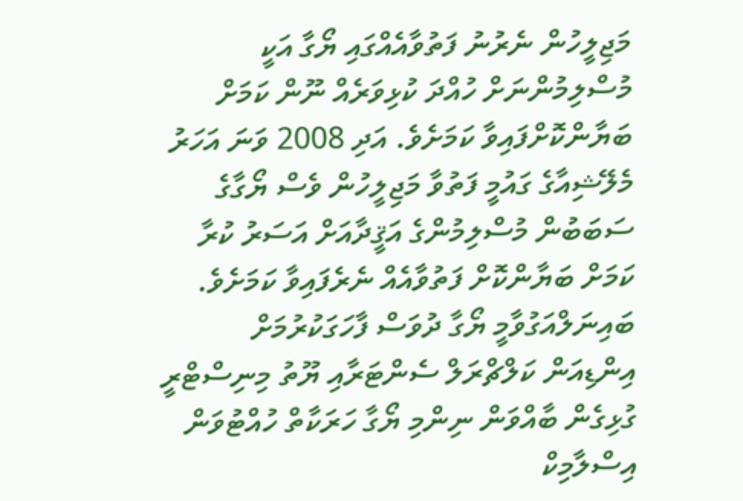މަޖިލީހުން ނެރުނު ފަތުވާއެއްގައި ޔޯގާ އަކީ މުސްލިމުންނަށް ހުއްދަ ކުޅިވަރެއް ނޫން ކަމަށް ބަޔާންކޮށްފައިވާ ކަމަށެވެ. އަދި 2008 ވަނަ އަހަރު މެލޭޝިއާގެ ގައުމީ ފަތުވާ މަޖިލީހުން ވެސް ޔޯގާގެ ސަބަބުން މުސްލިމުންގެ އަޤީދާއަށް އަސަރު ކުރާ ކަމަށް ބަޔާންކޮށް ފަތުވާއެއް ނެރެފައިވާ ކަމަށެވެ.
ބައިނަލްއަގުވާމީ ޔޯގާ ދުވަސް ފާހަގަކުރުމަށް އިންޑިއަން ކަލްޗްރަލް ސެންޓަރާއި ޔޫތު މިނިސްޓްރީ ގުޅިގެން ބާއްވަން ނިންމި ޔޯގާ ހަރަކާތް ހުއްޓުވަން އިސްލާމިކް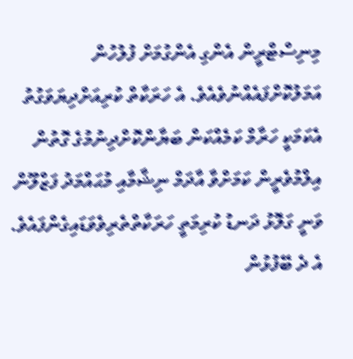މިނިސްޓްރީން އެންގި އެންގުމަށް ފުލުހުން އަމަލުކޮށްފައެއްނުވެއެވެ. އެ ހަރަކާތް ކުރިއަށްދިޔަވަގުތު އެކަމަކީ ހަރާމް ކަމެއްކަން ބަޔާންކޮށްދިނުމުގެ ގޮތުން އިލްމުވެރީން ކަމަށްވާ އާދަމް ނިޝާމާއި މުޙައްމަދު ފަޒްލޫން ވަނީ ގަލޮޅު ދަނޑު ކުރިމަތީ ހަރަކާތްތެރިވެވަޑައިގެންފައެވެ. އެ ދެ ބޭފުޅުން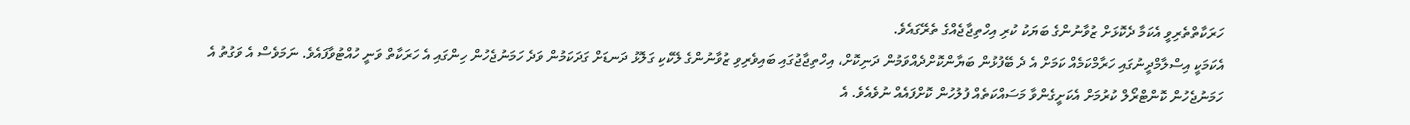ހަރަކާތްތެރިވީ އެކަމާ ދެކޮޅަށް ޒުވާނުންގެ ބަޔަކު ކުރި އިހްތިޖާޖެއްގެ ތެރޭގައެވެ.
އެކަމަކީ އިސްލާމްދީނުގައި ހަރާމްކަމެއް ކަމަށް އެ ދެ ބޭފުޅުން ބަޔާންކޮށްދެއްވަމުން ދަނިކޮށް، އިހްތިޖާޖުގައި ބައިވެރިވި ޒުވާނުންގެ ލޭކެކި ގަލޮޅު ދަނޑަށް ގަދަކަމުން ވަދެ ހަމަނުޖެހުން ހިންގައި އެ ހަރަކާތް ވަނީ ހުއްޓުވާފައެވެ. ނަމަވެސް އެ ވަގުތު އެ ހަމަނުޖެހުން ކޮންޓްރޯލް ކުރުމަށް އެކަށީގެންވާ މަސައްކަތެއް ފުލުހުން ކޮށްފައެއް ނުވެއެވެ. އެ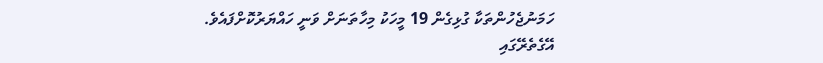ހަމަނުޖެހުންތަކާ ގުޅިގެން 19 މީހަކު މިހާތަނަށް ވަނީ ހައްޔަރުކޮށްފައެވެ. އޭގެތެރޭގައި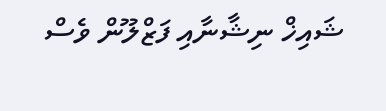ޝައިޚް ނިޝާނާއި ފަޒްލޫން ވެސް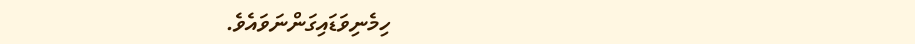ހިމެނިވަޑައިގަންނަވައެވެ.